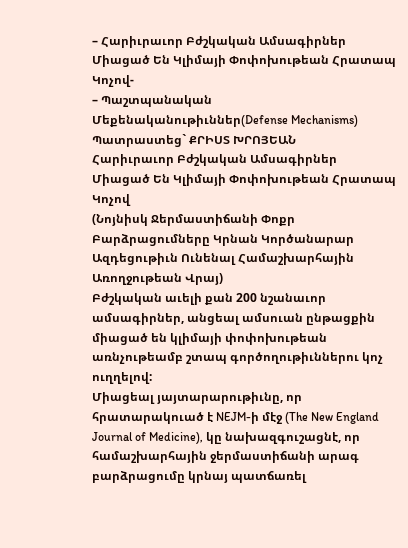– Հարիւրաւոր Բժշկական Ամսագիրներ Միացած Են Կլիմայի Փոփոխութեան Հրատապ Կոչով-
– Պաշտպանական Մեքենականութիւններ(Defense Mechanisms)
Պատրաստեց` ՔՐԻՍՏ ԽՐՈՅԵԱՆ
Հարիւրաւոր Բժշկական Ամսագիրներ Միացած Են Կլիմայի Փոփոխութեան Հրատապ Կոչով
(Նոյնիսկ Ջերմաստիճանի Փոքր Բարձրացումները Կրնան Կործանարար
Ազդեցութիւն Ունենալ Համաշխարհային Առողջութեան Վրայ)
Բժշկական աւելի քան 200 նշանաւոր ամսագիրներ, անցեալ ամսուան ընթացքին միացած են կլիմայի փոփոխութեան առնչութեամբ շտապ գործողութիւններու կոչ ուղղելով:
Միացեալ յայտարարութիւնը, որ հրատարակուած է NEJM-ի մէջ (The New England Journal of Medicine), կը նախազգուշացնէ, որ համաշխարհային ջերմաստիճանի արագ բարձրացումը կրնայ պատճառել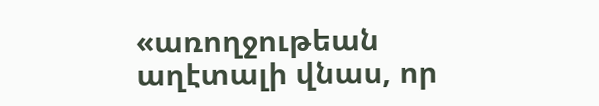«առողջութեան աղէտալի վնաս, որ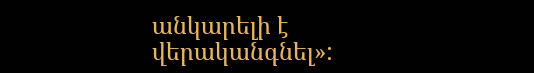անկարելի է վերականգնել»: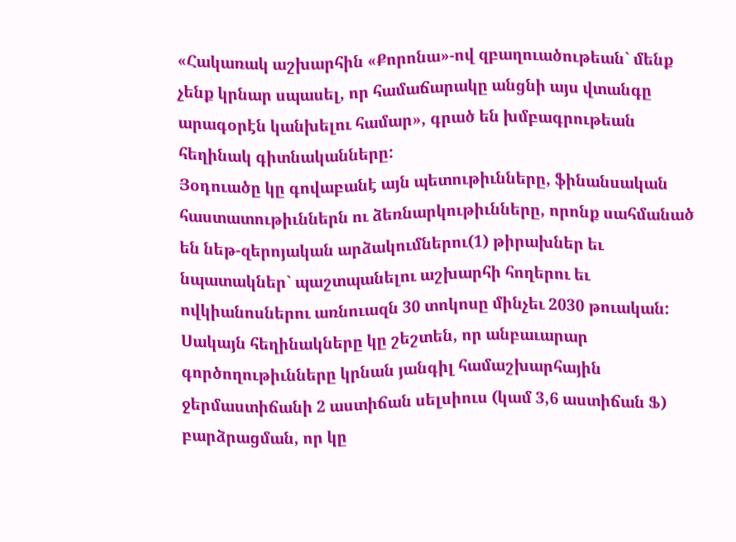«Հակառակ աշխարհին «Քորոնա»-ով զբաղուածութեան` մենք չենք կրնար սպասել, որ համաճարակը անցնի այս վտանգը արագօրէն կանխելու համար», գրած են խմբագրութեան հեղինակ գիտնականները:
Յօդուածը կը գովաբանէ այն պետութիւնները, ֆինանսական հաստատութիւններն ու ձեռնարկութիւնները, որոնք սահմանած են նեթ-զերոյական արձակումներու(1) թիրախներ եւ նպատակներ` պաշտպանելու աշխարհի հողերու եւ ովկիանոսներու առնուազն 30 տոկոսը մինչեւ 2030 թուական: Սակայն հեղինակները կը շեշտեն, որ անբաւարար գործողութիւնները կրնան յանգիլ համաշխարհային ջերմաստիճանի 2 աստիճան սելսիուս (կամ 3,6 աստիճան Ֆ) բարձրացման, որ կը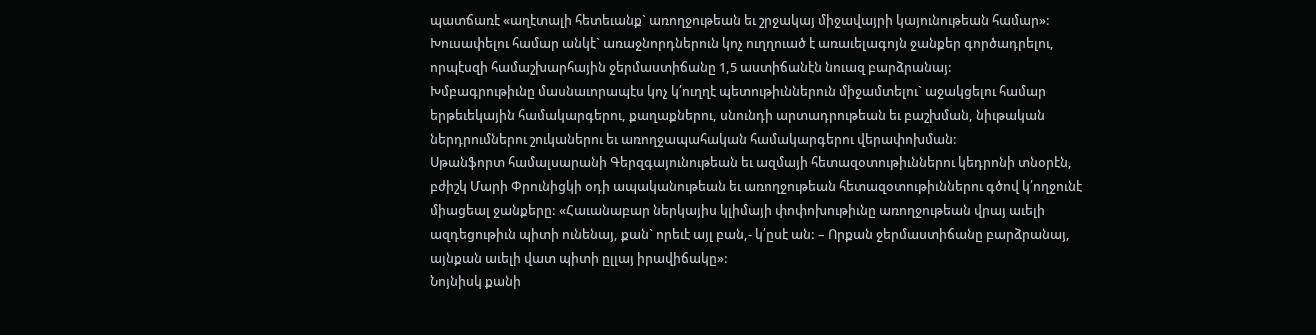պատճառէ «աղէտալի հետեւանք` առողջութեան եւ շրջակայ միջավայրի կայունութեան համար»: Խուսափելու համար անկէ` առաջնորդներուն կոչ ուղղուած է առաւելագոյն ջանքեր գործադրելու, որպէսզի համաշխարհային ջերմաստիճանը 1,5 աստիճանէն նուազ բարձրանայ:
Խմբագրութիւնը մասնաւորապէս կոչ կ՛ուղղէ պետութիւններուն միջամտելու` աջակցելու համար երթեւեկային համակարգերու, քաղաքներու, սնունդի արտադրութեան եւ բաշխման, նիւթական ներդրումներու շուկաներու եւ առողջապահական համակարգերու վերափոխման:
Սթանֆորտ համալսարանի Գերզգայունութեան եւ ազմայի հետազօտութիւններու կեդրոնի տնօրէն, բժիշկ Մարի Փրունիցկի օդի ապականութեան եւ առողջութեան հետազօտութիւններու գծով կ՛ողջունէ միացեալ ջանքերը: «Հաւանաբար ներկայիս կլիմայի փոփոխութիւնը առողջութեան վրայ աւելի ազդեցութիւն պիտի ունենայ, քան` որեւէ այլ բան,- կ՛ըսէ ան: – Որքան ջերմաստիճանը բարձրանայ, այնքան աւելի վատ պիտի ըլլայ իրավիճակը»:
Նոյնիսկ քանի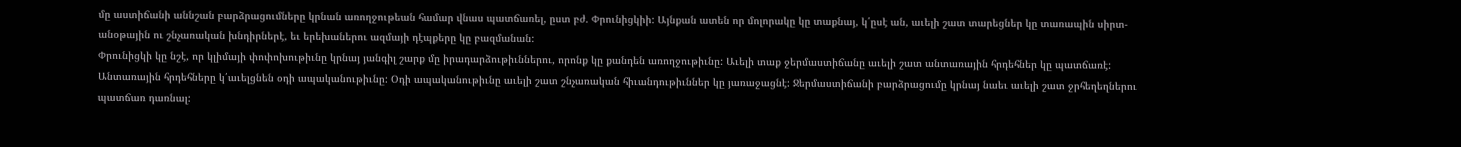մը աստիճանի աննշան բարձրացումները կրնան առողջութեան համար վնաս պատճառել, ըստ բժ. Փրունիցկիի: Այնքան ատեն որ մոլորակը կը տաքնայ, կ՛ըսէ ան, աւելի շատ տարեցներ կը տառապին սիրտ-անօթային ու շնչառական խնդիրներէ, եւ երեխաներու ազմայի դէպքերը կը բազմանան:
Փրունիցկի կը նշէ, որ կլիմայի փոփոխութիւնը կրնայ յանգիլ շարք մը իրադարձութիւններու, որոնք կը քանդեն առողջութիւնը: Աւելի տաք ջերմաստիճանը աւելի շատ անտառային հրդեհներ կը պատճառէ: Անտառային հրդեհները կ՛աւելցնեն օդի ապականութիւնը: Օդի ապականութիւնը աւելի շատ շնչառական հիւանդութիւններ կը յառաջացնէ: Ջերմաստիճանի բարձրացումը կրնայ նաեւ աւելի շատ ջրհեղեղներու պատճառ դառնալ: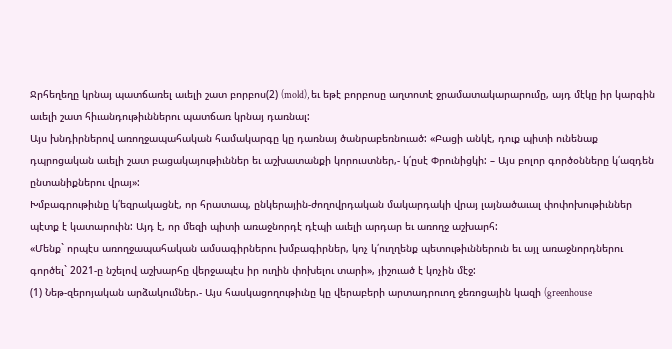Ջրհեղեղը կրնայ պատճառել աւելի շատ բորբոս(2) (mold), եւ եթէ բորբոսը աղտոտէ ջրամատակարարումը, այդ մէկը իր կարգին աւելի շատ հիւանդութիւններու պատճառ կրնայ դառնալ:
Այս խնդիրներով առողջապահական համակարգը կը դառնայ ծանրաբեռնուած: «Բացի անկէ, դուք պիտի ունենաք դպրոցական աւելի շատ բացակայութիւններ եւ աշխատանքի կորուստներ,- կ՛ըսէ Փրունիցկի: – Այս բոլոր գործօնները կ՛ազդեն ընտանիքներու վրայ»:
Խմբագրութիւնը կ՛եզրակացնէ, որ հրատապ, ընկերային-ժողովրդական մակարդակի վրայ լայնածաւալ փոփոխութիւններ պէտք է կատարուին: Այդ է, որ մեզի պիտի առաջնորդէ դէպի աւելի արդար եւ առողջ աշխարհ:
«Մենք` որպէս առողջապահական ամսագիրներու խմբագիրներ, կոչ կ՛ուղղենք պետութիւններուն եւ այլ առաջնորդներու գործել` 2021-ը նշելով աշխարհը վերջապէս իր ուղին փոխելու տարի», յիշուած է կոչին մէջ:
(1) Նեթ-զերոյական արձակումներ.- Այս հասկացողութիւնը կը վերաբերի արտադրուող ջեռոցային կազի (greenhouse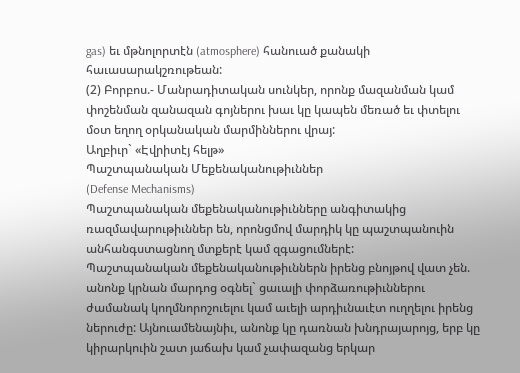gas) եւ մթնոլորտէն (atmosphere) հանուած քանակի հաւասարակշռութեան:
(2) Բորբոս.- Մանրադիտական սունկեր, որոնք մազանման կամ փոշենման զանազան գոյներու խաւ կը կապեն մեռած եւ փտելու մօտ եղող օրկանական մարմիններու վրայ:
Աղբիւր` «Էվրիտէյ հելթ»
Պաշտպանական Մեքենականութիւններ
(Defense Mechanisms)
Պաշտպանական մեքենականութիւնները անգիտակից ռազմավարութիւններ են, որոնցմով մարդիկ կը պաշտպանուին անհանգստացնող մտքերէ կամ զգացումներէ:
Պաշտպանական մեքենականութիւններն իրենց բնոյթով վատ չեն. անոնք կրնան մարդոց օգնել` ցաւալի փորձառութիւններու ժամանակ կողմնորոշուելու կամ աւելի արդիւնաւէտ ուղղելու իրենց ներուժը: Այնուամենայնիւ, անոնք կը դառնան խնդրայարոյց, երբ կը կիրարկուին շատ յաճախ կամ չափազանց երկար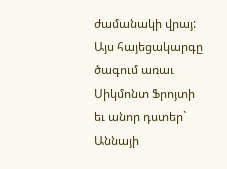ժամանակի վրայ:
Այս հայեցակարգը ծագում առաւ Սիկմոնտ Ֆրոյտի եւ անոր դստեր` Աննայի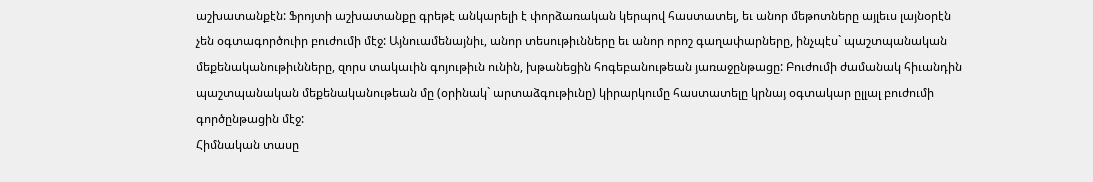աշխատանքէն: Ֆրոյտի աշխատանքը գրեթէ անկարելի է փորձառական կերպով հաստատել, եւ անոր մեթոտները այլեւս լայնօրէն չեն օգտագործուիր բուժումի մէջ: Այնուամենայնիւ, անոր տեսութիւնները եւ անոր որոշ գաղափարները, ինչպէս` պաշտպանական մեքենականութիւնները, զորս տակաւին գոյութիւն ունին, խթանեցին հոգեբանութեան յառաջընթացը: Բուժումի ժամանակ հիւանդին պաշտպանական մեքենականութեան մը (օրինակ` արտաձգութիւնը) կիրարկումը հաստատելը կրնայ օգտակար ըլլալ բուժումի գործընթացին մէջ:
Հիմնական տասը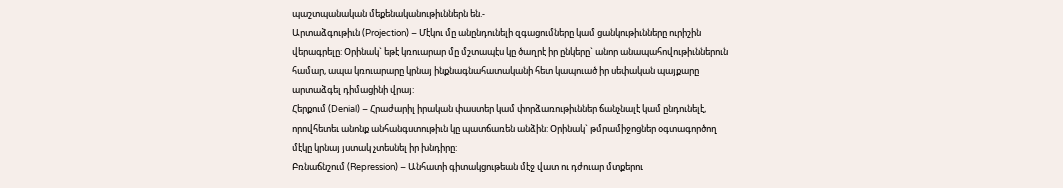պաշտպանական մեքենականութիւններն են.-
Արտաձգութիւն (Projection) – Մէկու մը անընդունելի զգացումները կամ ցանկութիւնները ուրիշին վերագրելը: Օրինակ` եթէ կռուարար մը մշտապէս կը ծաղրէ իր ընկերը` անոր անապահովութիւններուն համար, ապա կռուարարը կրնայ ինքնագնահատականի հետ կապուած իր սեփական պայքարը արտաձգել դիմացինի վրայ:
Հերքում (Denial) – Հրաժարիլ իրական փաստեր կամ փորձառութիւններ ճանչնալէ կամ ընդունելէ, որովհետեւ անոնք անհանգստութիւն կը պատճառեն անձին: Օրինակ` թմրամիջոցներ օգտագործող մէկը կրնայ յստակ չտեսնել իր խնդիրը:
Բռնաճնշում (Repression) – Անհատի գիտակցութեան մէջ վատ ու դժուար մտքերու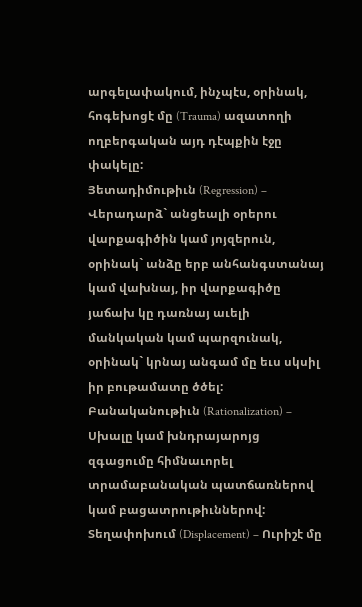արգելափակում, ինչպէս, օրինակ, հոգեխոցէ մը (Trauma) ազատողի ողբերգական այդ դէպքին էջը փակելը:
Յետադիմութիւն (Regression) – Վերադարձ` անցեալի օրերու վարքագիծին կամ յոյզերուն, օրինակ` անձը երբ անհանգստանայ կամ վախնայ, իր վարքագիծը յաճախ կը դառնայ աւելի մանկական կամ պարզունակ, օրինակ` կրնայ անգամ մը եւս սկսիլ իր բութամատը ծծել:
Բանականութիւն (Rationalization) – Սխալը կամ խնդրայարոյց զգացումը հիմնաւորել տրամաբանական պատճառներով կամ բացատրութիւններով:
Տեղափոխում (Displacement) – Ուրիշէ մը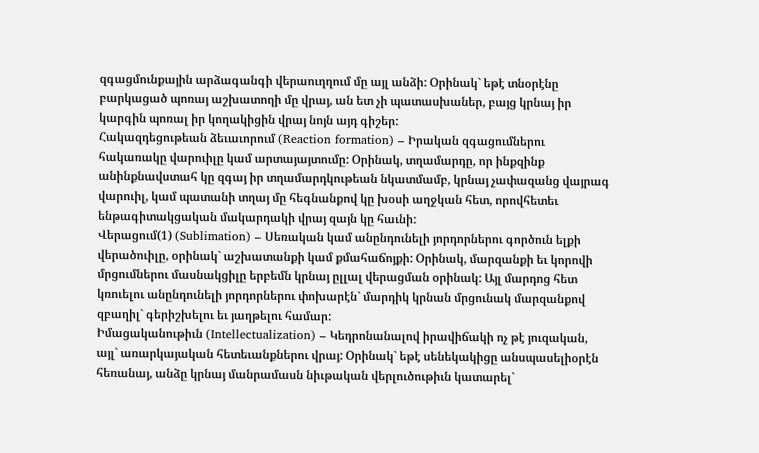զգացմունքային արձագանգի վերաուղղում մը այլ անձի: Օրինակ` եթէ տնօրէնը բարկացած պոռայ աշխատողի մը վրայ, ան ետ չի պատասխաներ, բայց կրնայ իր կարգին պոռալ իր կողակիցին վրայ նոյն այդ գիշեր:
Հակազդեցութեան ձեւաւորում (Reaction formation) – Իրական զգացումներու հակառակը վարուիլը կամ արտայայտումը: Օրինակ, տղամարդը, որ ինքզինք անինքնավստահ կը զգայ իր տղամարդկութեան նկատմամբ, կրնայ չափազանց վայրագ վարուիլ, կամ պատանի տղայ մը հեգնանքով կը խօսի աղջկան հետ, որովհետեւ ենթագիտակցական մակարդակի վրայ զայն կը հաւնի:
Վերացում(1) (Sublimation) – Սեռական կամ անընդունելի յորդորներու գործուն ելքի վերածուիլը, օրինակ` աշխատանքի կամ քմահաճոյքի: Օրինակ, մարզանքի եւ կորովի մրցումներու մասնակցիլը երբեմն կրնայ ըլլալ վերացման օրինակ: Այլ մարդոց հետ կռուելու անընդունելի յորդորներու փոխարէն` մարդիկ կրնան մրցունակ մարզանքով զբաղիլ` գերիշխելու եւ յաղթելու համար:
Իմացականութիւն (Intellectualization) – Կեդրոնանալով իրավիճակի ոչ թէ յուզական, այլ` առարկայական հետեւանքներու վրայ: Օրինակ` եթէ սենեկակիցը անսպասելիօրէն հեռանայ, անձը կրնայ մանրամասն նիւթական վերլուծութիւն կատարել`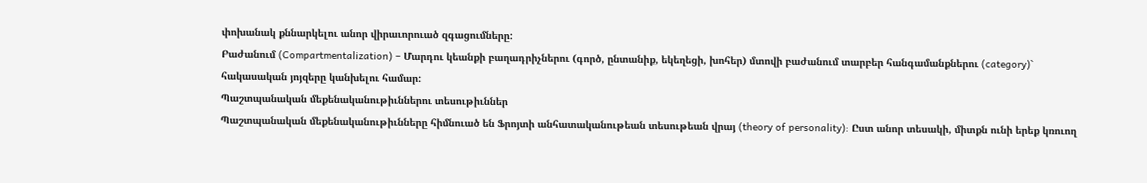փոխանակ քննարկելու անոր վիրաւորուած զգացումները:
Բաժանում (Compartmentalization) – Մարդու կեանքի բաղադրիչներու (գործ, ընտանիք, եկեղեցի, խոհեր) մտովի բաժանում տարբեր հանգամանքներու (category)` հակասական յոյզերը կանխելու համար:
Պաշտպանական մեքենականութիւններու տեսութիւններ
Պաշտպանական մեքենականութիւնները հիմնուած են Ֆրոյտի անհատականութեան տեսութեան վրայ (theory of personality): Ըստ անոր տեսակի, միտքն ունի երեք կռուող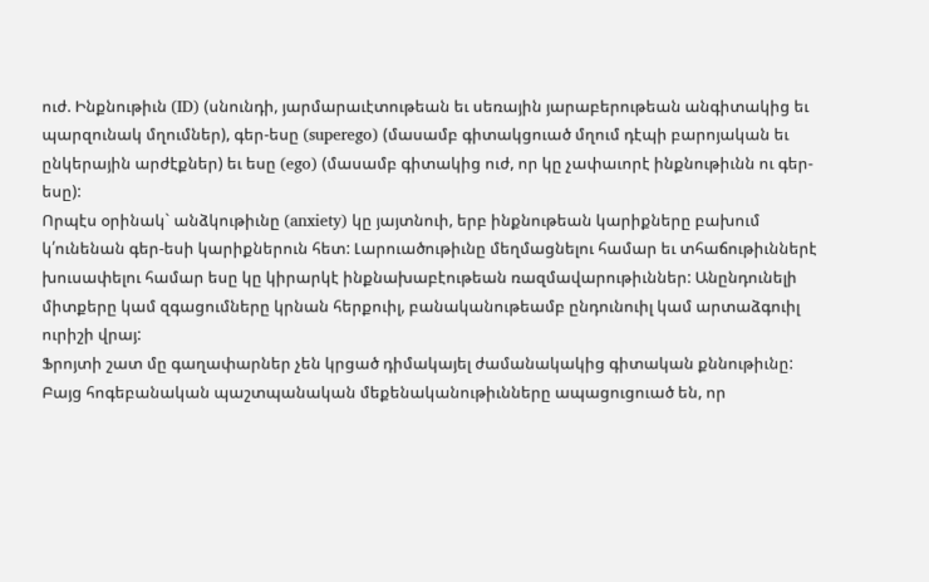ուժ. Ինքնութիւն (ID) (սնունդի, յարմարաւէտութեան եւ սեռային յարաբերութեան անգիտակից եւ պարզունակ մղումներ), գեր-եսը (superego) (մասամբ գիտակցուած մղում դէպի բարոյական եւ ընկերային արժէքներ) եւ եսը (ego) (մասամբ գիտակից ուժ, որ կը չափաւորէ ինքնութիւնն ու գեր-եսը):
Որպէս օրինակ` անձկութիւնը (anxiety) կը յայտնուի, երբ ինքնութեան կարիքները բախում կ՛ունենան գեր-եսի կարիքներուն հետ: Լարուածութիւնը մեղմացնելու համար եւ տհաճութիւններէ խուսափելու համար եսը կը կիրարկէ ինքնախաբէութեան ռազմավարութիւններ: Անընդունելի միտքերը կամ զգացումները կրնան հերքուիլ, բանականութեամբ ընդունուիլ կամ արտաձգուիլ ուրիշի վրայ:
Ֆրոյտի շատ մը գաղափարներ չեն կրցած դիմակայել ժամանակակից գիտական քննութիւնը: Բայց հոգեբանական պաշտպանական մեքենականութիւնները ապացուցուած են, որ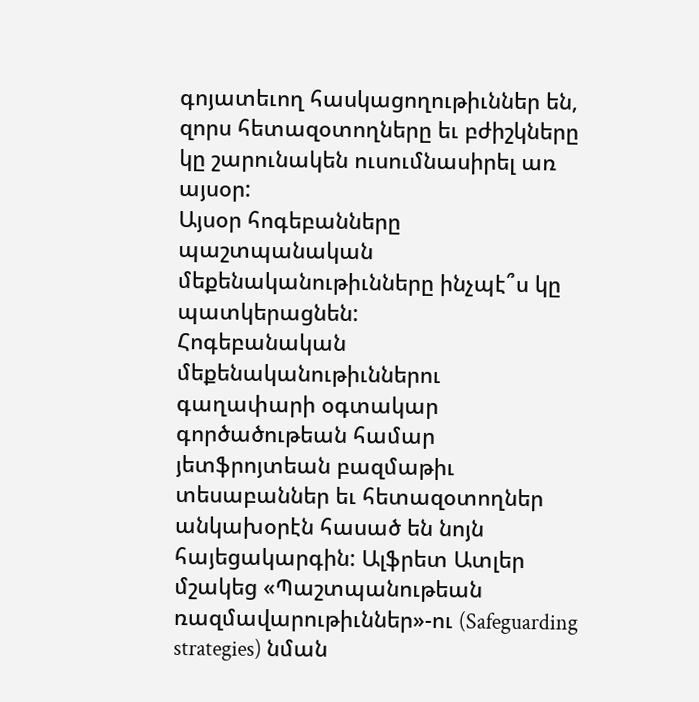գոյատեւող հասկացողութիւններ են, զորս հետազօտողները եւ բժիշկները կը շարունակեն ուսումնասիրել առ այսօր:
Այսօր հոգեբանները պաշտպանական մեքենականութիւնները ինչպէ՞ս կը պատկերացնեն:
Հոգեբանական մեքենականութիւններու գաղափարի օգտակար գործածութեան համար յետֆրոյտեան բազմաթիւ տեսաբաններ եւ հետազօտողներ անկախօրէն հասած են նոյն հայեցակարգին: Ալֆրետ Ատլեր մշակեց «Պաշտպանութեան ռազմավարութիւններ»-ու (Safeguarding strategies) նման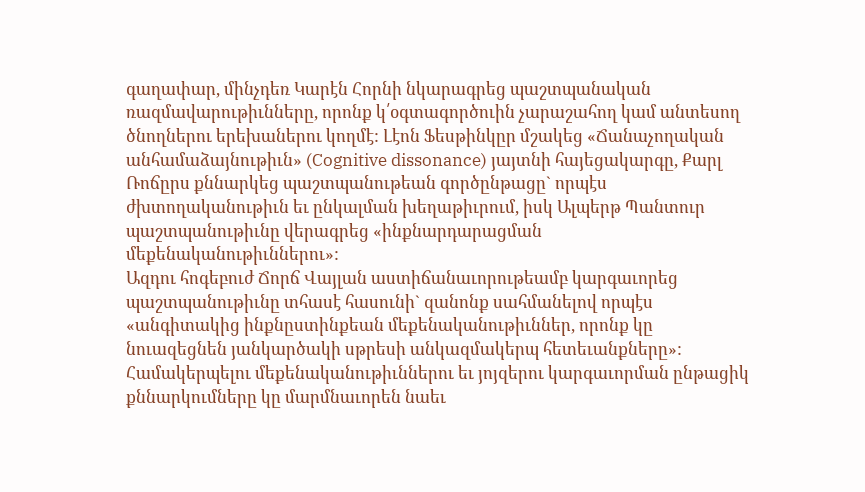գաղափար, մինչդեռ Կարէն Հորնի նկարագրեց պաշտպանական ռազմավարութիւնները, որոնք կ՛օգտագործուին չարաշահող կամ անտեսող ծնողներու երեխաներու կողմէ: Լէոն Ֆեսթինկըր մշակեց «Ճանաչողական անհամաձայնութիւն» (Cognitive dissonance) յայտնի հայեցակարգը, Քարլ Ռոճըրս քննարկեց պաշտպանութեան գործընթացը` որպէս ժխտողականութիւն եւ ընկալման խեղաթիւրում, իսկ Ալպերթ Պանտուր պաշտպանութիւնը վերագրեց «ինքնարդարացման մեքենականութիւններու»:
Ազդու հոգեբուժ Ճորճ Վայլան աստիճանաւորութեամբ կարգաւորեց պաշտպանութիւնը տհասէ հասունի` զանոնք սահմանելով որպէս «անգիտակից ինքնըստինքեան մեքենականութիւններ, որոնք կը նուազեցնեն յանկարծակի սթրեսի անկազմակերպ հետեւանքները»: Համակերպելու մեքենականութիւններու եւ յոյզերու կարգաւորման ընթացիկ քննարկումները կը մարմնաւորեն նաեւ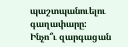պաշտպանուելու գաղափարը:
Ինչո՞ւ զարգացան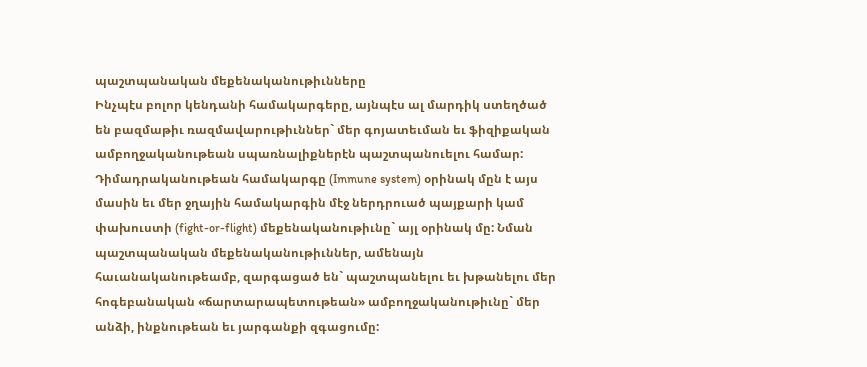պաշտպանական մեքենականութիւնները
Ինչպէս բոլոր կենդանի համակարգերը, այնպէս ալ մարդիկ ստեղծած են բազմաթիւ ռազմավարութիւններ` մեր գոյատեւման եւ ֆիզիքական ամբողջականութեան սպառնալիքներէն պաշտպանուելու համար: Դիմադրականութեան համակարգը (Immune system) օրինակ մըն է այս մասին եւ մեր ջղային համակարգին մէջ ներդրուած պայքարի կամ փախուստի (fight-or-flight) մեքենականութիւնը` այլ օրինակ մը: Նման պաշտպանական մեքենականութիւններ, ամենայն հաւանականութեամբ, զարգացած են` պաշտպանելու եւ խթանելու մեր հոգեբանական «ճարտարապետութեան» ամբողջականութիւնը` մեր անձի, ինքնութեան եւ յարգանքի զգացումը: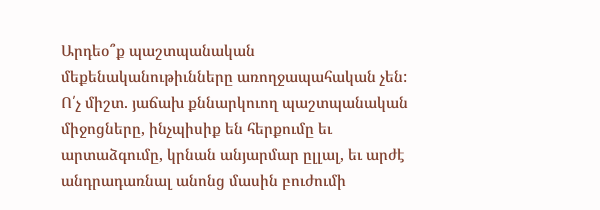Արդեօ՞ք պաշտպանական մեքենականութիւնները առողջապահական չեն:
Ո՛չ միշտ. յաճախ քննարկուող պաշտպանական միջոցները, ինչպիսիք են հերքումը եւ արտաձգումը, կրնան անյարմար ըլլալ, եւ արժէ անդրադառնալ անոնց մասին բուժումի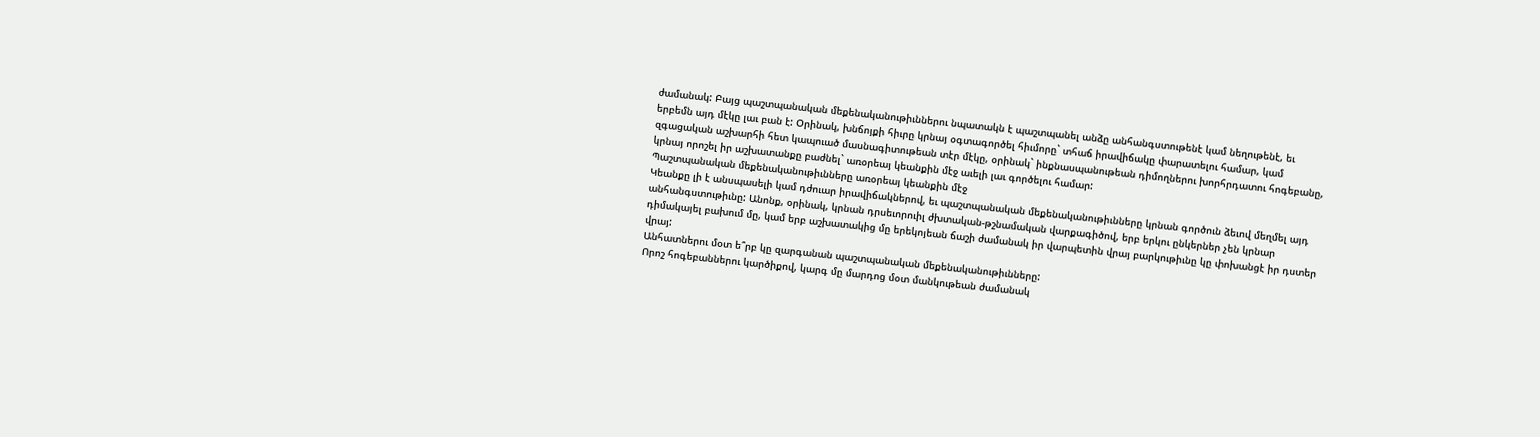ժամանակ: Բայց պաշտպանական մեքենականութիւններու նպատակն է պաշտպանել անձը անհանգստութենէ կամ նեղութենէ, եւ երբեմն այդ մէկը լաւ բան է: Օրինակ, խնճոյքի հիւրը կրնայ օգտագործել հիւմորը` տհաճ իրավիճակը փարատելու համար, կամ զգացական աշխարհի հետ կապուած մասնագիտութեան տէր մէկը, օրինակ` ինքնասպանութեան դիմողներու խորհրդատու հոգեբանը, կրնայ որոշել իր աշխատանքը բաժնել` առօրեայ կեանքին մէջ աւելի լաւ գործելու համար:
Պաշտպանական մեքենականութիւնները առօրեայ կեանքին մէջ
Կեանքը լի է անսպասելի կամ դժուար իրավիճակներով, եւ պաշտպանական մեքենականութիւնները կրնան գործուն ձեւով մեղմել այդ անհանգստութիւնը: Անոնք, օրինակ, կրնան դրսեւորուիլ ժխտական-թշնամական վարքագիծով, երբ երկու ընկերներ չեն կրնար դիմակայել բախում մը, կամ երբ աշխատակից մը երեկոյեան ճաշի ժամանակ իր վարպետին վրայ բարկութիւնը կը փոխանցէ իր դստեր վրայ:
Անհատներու մօտ ե՞րբ կը զարգանան պաշտպանական մեքենականութիւնները:
Որոշ հոգեբաններու կարծիքով, կարգ մը մարդոց մօտ մանկութեան ժամանակ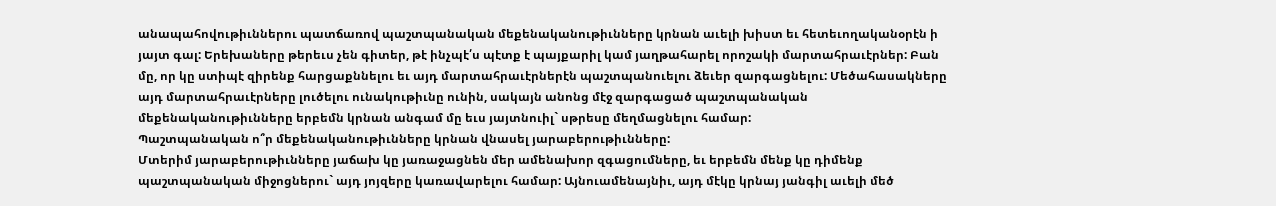անապահովութիւններու պատճառով պաշտպանական մեքենականութիւնները կրնան աւելի խիստ եւ հետեւողականօրէն ի յայտ գալ: Երեխաները թերեւս չեն գիտեր, թէ ինչպէ՛ս պէտք է պայքարիլ կամ յաղթահարել որոշակի մարտահրաւէրներ: Բան մը, որ կը ստիպէ զիրենք հարցաքննելու եւ այդ մարտահրաւէրներէն պաշտպանուելու ձեւեր զարգացնելու: Մեծահասակները այդ մարտահրաւէրները լուծելու ունակութիւնը ունին, սակայն անոնց մէջ զարգացած պաշտպանական մեքենականութիւնները երբեմն կրնան անգամ մը եւս յայտնուիլ` սթրեսը մեղմացնելու համար:
Պաշտպանական ո՞ր մեքենականութիւնները կրնան վնասել յարաբերութիւնները:
Մտերիմ յարաբերութիւնները յաճախ կը յառաջացնեն մեր ամենախոր զգացումները, եւ երբեմն մենք կը դիմենք պաշտպանական միջոցներու` այդ յոյզերը կառավարելու համար: Այնուամենայնիւ, այդ մէկը կրնայ յանգիլ աւելի մեծ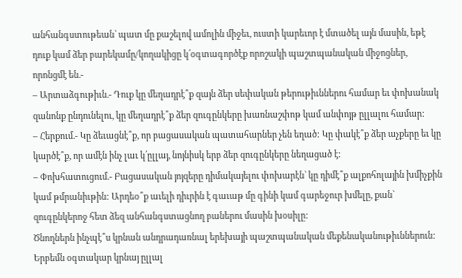անհանգստութեան` պատ մը քաշելով ամոլին միջեւ, ուստի կարեւոր է մտածել այն մասին, եթէ դուք կամ ձեր բարեկամը/կողակիցը կ՛օգտագործէք որոշակի պաշտպանական միջոցներ, որոնցմէ են.-
– Արտաձգութիւն.- Դուք կը մեղադրէ՞ք զայն ձեր սեփական թերութիւններու համար եւ փոխանակ զանոնք ընդունելու, կը մեղադրէ՞ք ձեր զուգընկերը խառնաշփոթ կամ անփոյթ ըլլալու համար:
– Հերքում.- Կը ձեւացնէ՞ք, որ բացասական պատահարներ չեն եղած: Կը փակէ՞ք ձեր աչքերը եւ կը կարծէ՞ք, որ ամէն ինչ լաւ կ՛ըլլայ, նոյնիսկ երբ ձեր զուգընկերը նեղացած է:
– Փոխհատուցում.- Բացասական յոյզերը դիմակայելու փոխարէն` կը դիմէ՞ք ալքոհոլային խմիչքին կամ թմրանիւթին: Արդեօ՞ք աւելի դիւրին է գաւաթ մը գինի կամ գարեջուր խմելը, քան` զուգընկերոջ հետ ձեզ անհանգստացնող բաներու մասին խօսիլը:
Ծնողներն ինչպէ՞ս կրնան անդրադառնալ երեխայի պաշտպանական մեքենականութիւններուն:
Երբեմն օգտակար կրնայ ըլլալ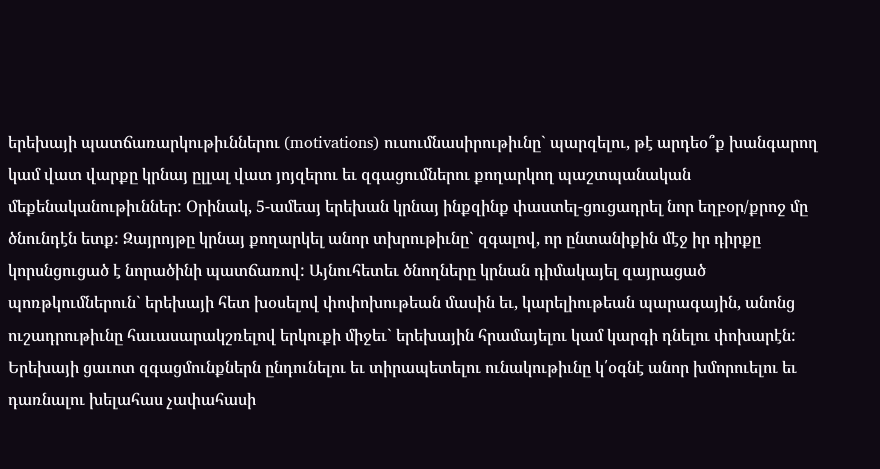երեխայի պատճառարկութիւններու (motivations) ուսումնասիրութիւնը` պարզելու, թէ արդեօ՞ք խանգարող կամ վատ վարքը կրնայ ըլլալ վատ յոյզերու եւ զգացումներու քողարկող պաշտպանական մեքենականութիւններ: Օրինակ, 5-ամեայ երեխան կրնայ ինքզինք փաստել-ցուցադրել նոր եղբօր/քրոջ մը ծնունդէն ետք: Զայրոյթը կրնայ քողարկել անոր տխրութիւնը` զգալով, որ ընտանիքին մէջ իր դիրքը կորսնցուցած է նորածինի պատճառով: Այնուհետեւ ծնողները կրնան դիմակայել զայրացած պոռթկումներուն` երեխայի հետ խօսելով փոփոխութեան մասին եւ, կարելիութեան պարագային, անոնց ուշադրութիւնը հաւասարակշռելով երկուքի միջեւ` երեխային հրամայելու կամ կարգի դնելու փոխարէն: Երեխայի ցաւոտ զգացմունքներն ընդունելու եւ տիրապետելու ունակութիւնը կ՛օգնէ անոր խմորուելու եւ դառնալու խելահաս չափահասի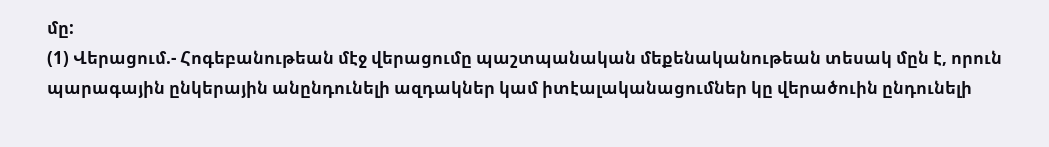մը:
(1) Վերացում.- Հոգեբանութեան մէջ վերացումը պաշտպանական մեքենականութեան տեսակ մըն է, որուն պարագային ընկերային անընդունելի ազդակներ կամ իտէալականացումներ կը վերածուին ընդունելի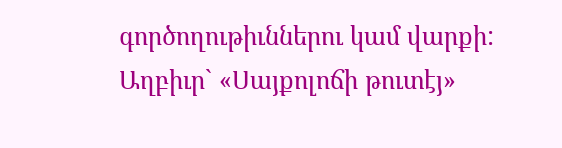գործողութիւններու կամ վարքի:
Աղբիւր` «Սայքոլոճի թուտէյ»